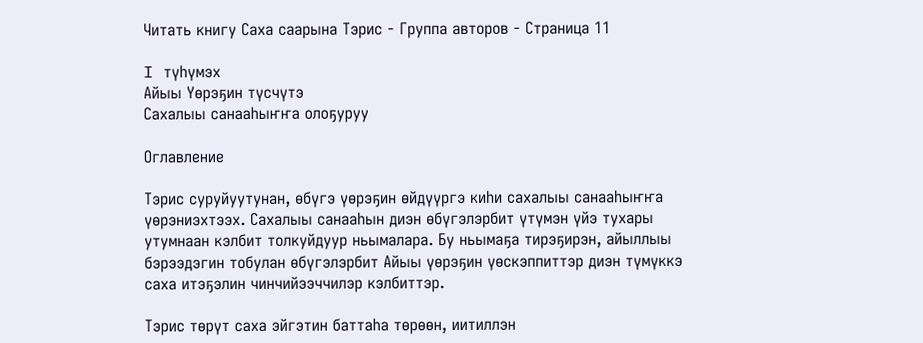Читать книгу Саха саарына Тэрис - Группа авторов - Страница 11

I түһүмэх
Айыы Үөрэҕин түсчүтэ
Сахалыы санааһыҥҥа олоҕуруу

Оглавление

Тэрис суруйуутунан, өбүгэ үөрэҕин өйдүүргэ киһи сахалыы санааһыҥҥа үөрэниэхтээх. Сахалыы санааһын диэн өбүгэлэрбит үтүмэн үйэ тухары утумнаан кэлбит толкуйдуур ньымалара. Бу ньымаҕа тирэҕирэн, айыллыы бэрээдэгин тобулан өбүгэлэрбит Айыы үөрэҕин үөскэппиттэр диэн түмүккэ саха итэҕэлин чинчийээччилэр кэлбиттэр.

Тэрис төрүт саха эйгэтин баттаһа төрөөн, иитиллэн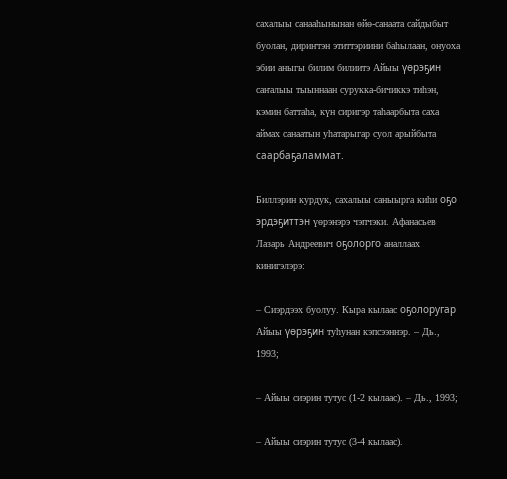сахалыы санааһынынан өйө-санаата сайдыбыт буолан, дириҥтэн этиттэриини баһылаан, онуоха эбии аныгы билим билиитэ Айыы үөрэҕин саҥалыы тыыннаан сурукка-бичиккэ тиһэн, кэмин баттаһа, күн сиригэр таһаарбыта саха аймах санаатын уһатарыгар суол арыйбыта саарбаҕаламмат.

Биллэрин курдук, сахалыы саныырга киһи оҕо эрдэҕиттэн үөрэнэрэ чэпчэки. Афанасьев Лазарь Андреевич оҕолорго аналлаах кинигэлэрэ:

– Сиэрдээх буолуу. Кыра кылаас оҕолоругар Айыы үөрэҕин туһунан кэпсээннэр. – Дь., 1993;

– Айыы сиэрин тутус (1-2 кылаас). – Дь., 1993;

– Айыы сиэрин тутус (3-4 кылаас).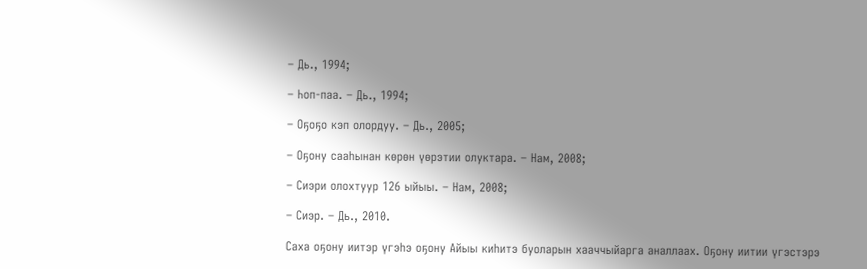– Дь., 1994;

– Һоп-паа. – Дь., 1994;

– Оҕоҕо кэп олордуу. – Дь., 2005;

– Оҕону сааһынан көрөн үөрэтии олуктара. – Нам, 2008;

– Сиэри олохтуур 126 ыйыы. – Нам, 2008;

– Сиэр. – Дь., 2010.

Саха оҕону иитэр үгэһэ оҕону Айыы киһитэ буоларын хааччыйарга аналлаах. Оҕону иитии үгэстэрэ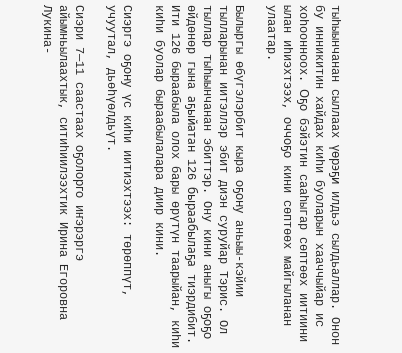тыһыынчанан сыллаах үөрэҕи илдьэ сылдьаллар. Онон бу инникитин хайдах киһи буоларын хааччыйар ис хоһоонноох. Оҕо бэйэтин сааһыгар сөптөөх иитиини ылан иһиэхтээх, оччоҕо кини сөптөөх майгыланан улаатар.

Былыргы өбүгэлэрбит кыра оҕону аньыы-кэйии тылларынан иитэллэр эбит диэн суруйар Тэрис. Ол тыллар тыһыынчанан эбиттэр. Ону кини аныгы оҕоҕо өйдөнөр гына аҕыйатан 126 быраабылаҕа тиэрдибит. Ити 126 быраабыла олох бары өрүтүн таарыйан, киһи киһи буолар быраабылалара диир кини.

Сиэргэ оҕону үс киһи иитиэхтээх: төрөппүт, учуутал, дьөһүөлдьүт.

Сиэри 7—11 саастаах оҕолорго иҥэрэргэ айымньылаахтык, ситиһиилээхтик Ирина Егоровна Лукина-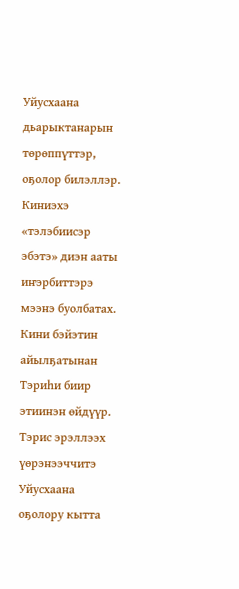Уйусхаана дьарыктанарын төрөппүттэр, оҕолор билэллэр. Киниэхэ «тэлэбиисэр эбэтэ» диэн ааты иҥэрбиттэрэ мээнэ буолбатах. Кини бэйэтин айылҕатынан Тэриһи биир этиинэн өйдүүр. Тэрис эрэллээх үөрэнээччитэ Уйусхаана оҕолору кытта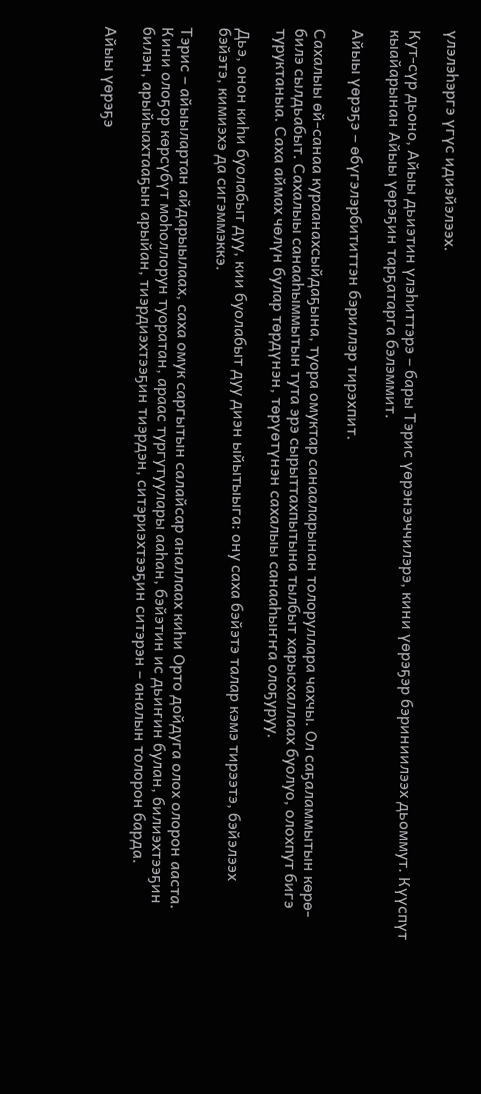үлэлэһэргэ үгүс идиэйэлээх.

Кут-сүр дьоно, Айыы дьиэтин үлэһиттэрэ – бары Тэрис үөрэнээччилэрэ, кини үөрэҕэр бэриниилээх дьоммут. Күүспүт кыайарынан Айыы үөрэҕин тарҕатарга бэлэммит.

Айыы үөрэҕэ – өбүгэлэрбититтэн бэриллэр тирэхпит.

Сахалыы өй-санаа кураанахсыйдаҕына, туора омуктар санааларынан толоруллара чахчы. Ол саҕаламмытын көрө-билэ сылдьабыт. Сахалыы санааһыммытын тута эрэ сырыттахпытына тылбыт харысхаллаах буолуо, олохпут бигэ туруктаныа. Саха аймах чөлүн булар төрдүнэн, төрүөтүнэн сахалыы санааһыҥҥа олоҕуруу.

Дьэ, онон киһи буолабыт дуу, кии буолабыт дуу диэн ыйытыыга: ону саха бэйэтэ талар кэмэ тирээтэ, бэйэлээх бэйэтэ, кимиэхэ да сигэммэккэ.

Тэрис – айыылартан айдарыылаах, саха омук саргытын салайсар аналлаах киһи Орто дойдуга олох олорон ааста. Кини олоҕор көрсүбүт моһоллорун туоратан, араас тургутуулары ааһан, бэйэтин ис дьиҥин булан, билиэхтээҕин билэн, арыйыахтааҕын арыйан, тиэрдиэхтээҕин тиэрдэн, ситэриэхтээҕин ситэрэн – аналын толорон барда.

Айыы үөрэҕэ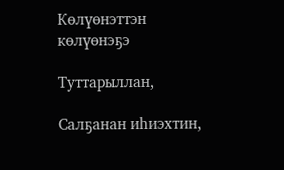Көлүөнэттэн көлүөнэҕэ

Туттарыллан,

Салҕанан иһиэхтин,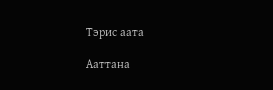Тэрис аата

Ааттана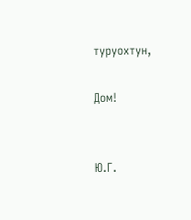туруохтун,

Дом!


Ю.Г.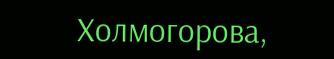Холмогорова,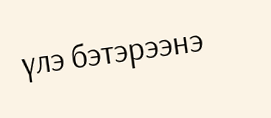үлэ бэтэрээнэ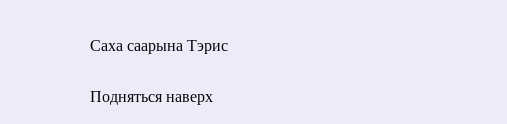Саха саарына Тэрис

Подняться наверх